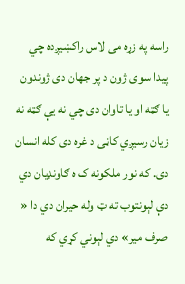راسه په زړه می لاس راکښیږده چي پیدا سوی ژون د پر جهان دی ژوندون یا ګټه او یا تاوان دی چي نه یې ګټه نه زیان رسیږي کاڼی د غره دی کله انسان دی. که نور ملکونه ک ه ګاونډیان دي دې لېونتوب ته ټ وله حیران دي دا « صرف میر» دي لېوني کړي که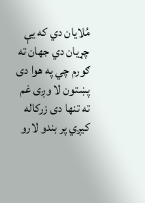مُلایان دي که یې چړیان دي جهان ته ګورم چي په هوا دی پښتون لا وږی غم ته تنها دی زرکاله کیږي پر بندو لارو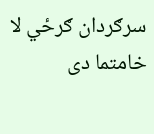سرګردان ګرځي لا خامتما دی